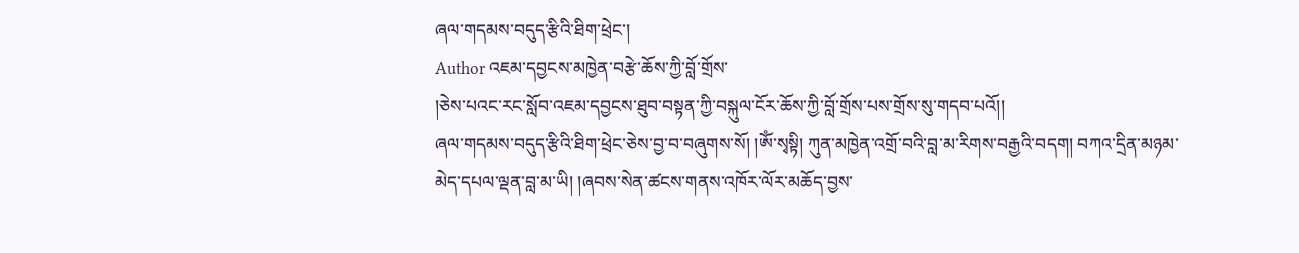ཞལ་གདམས་བདུད་རྩིའི་ཐིག་ཕྲེང་།
Author འཇམ་དབྱངས་མཁྱེན་བརྩེ་ཆོས་ཀྱི་བློ་གྲོས་
།ཅེས་པའང་རང་སློབ་འཇམ་དབྱངས་ཐུབ་བསྟན་ཀྱི་བསྐུལ་ངོར་ཆོས་ཀྱི་བློ་གྲོས་པས་གྲོས་སུ་གདབ་པའོ།།
ཞལ་གདམས་བདུད་རྩིའི་ཐིག་ཕྲེང་ཅེས་བྱ་བ་བཞུགས་སོ། །ཨོཾ་སྭསྟི། ཀུན་མཁྱེན་འགྲོ་བའི་བླ་མ་རིགས་བརྒྱའི་བདག། བཀའ་དྲིན་མཉམ་མེད་དཔལ་ལྡན་བླ་མ་ཡི། །ཞབས་སེན་ཚངས་གནས་འཁོར་ལོར་མཆོད་བྱས་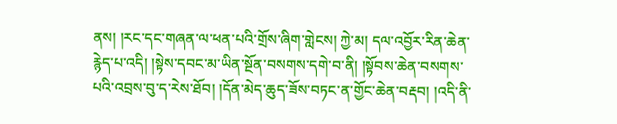ནས། །རང་དང་གཞན་ལ་ཕན་པའི་གྲོས་ཞིག་གླེངས། ཀྱེ་མ། དལ་འབྱོར་རིན་ཆེན་རྙེད་པ་འདི། །སྟེས་དབང་མ་ཡིན་སྔོན་བསགས་དགེ་བ་ནི། །སྟོབས་ཆེན་བསགས་པའི་འབྲས་བུ་ད་རེས་ཐོབ། །དོན་མེད་ཆུད་ཟོས་བཏང་ན་གྱོང་ཆེན་བརྡབ། །འདི་ནི་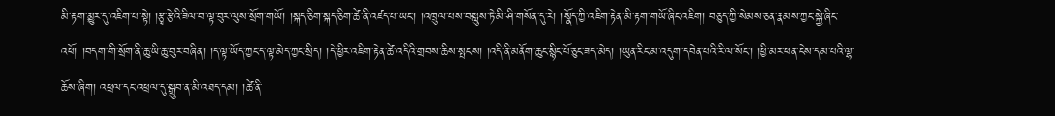མི་རྟག་མྱུར་དུ་འཇིག་པ་སྟེ། །རྩྭ་རྩེའི་ཟིལ་བ་ལྟ་བུར་ལུས་སྲོག་གཡོ། །སྐད་ཅིག་སྐད་ཅིག་ཚེ་ནི་འཛད་པ་ཡང་། །འཁྲུལ་པས་བསླུས་ཏེ་མི་ཤི་གསོན་དུ་རེ། །སྣོད་ཀྱི་འཇིག་རྟེན་མི་རྟག་གཡོ་ཞིང་འཇིག། བཅུད་ཀྱི་སེམས་ཅན་རྣམས་ཀྱང་སྐྱེ་ཞིང་འཕོ། །བདག་གི་སྲོག་ནི་ཆུ་ཡི་ཆུ་བུར་བཞིན། །ད་ལྟ་ཡོད་ཀྱང་ད་ལྟ་མེད་ཀྱང་སྲིད། །དེ་ཕྱིར་འཇིག་རྟེན་ཚེ་འདིའི་གྲབས་ཆིས་སྤངས། །འདི་ནི་མནོག་ཆུང་སྙིང་པོ་ཅུང་ཟད་མེད། །ཡུན་རིང་མ་འདུག་དབེན་པའི་རི་ལ་སོང་། །ཕྱི་མར་ཕན་ངེས་དམ་པའི་ལྷ་ཆོས་ཞིག། འཕྲལ་དང་འཕྲལ་དུ་སྒྲུབ་ན་མི་འཐད་དམ། །ཚེ་ནི་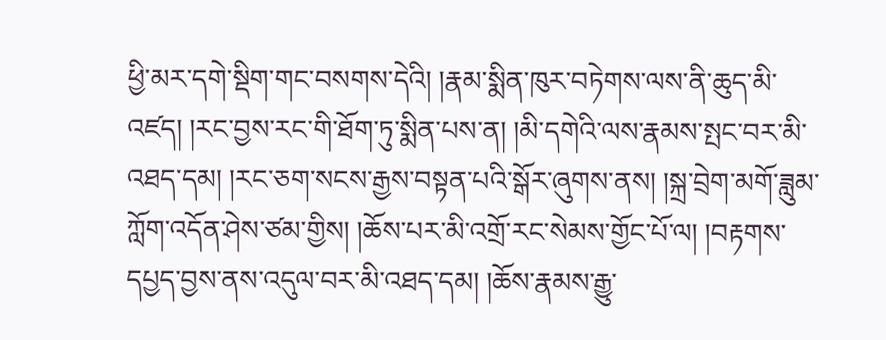ཕྱི་མར་དགེ་སྡིག་གང་བསགས་དེའི། །རྣམ་སྨིན་ཁུར་བཏེགས་ལས་ནི་ཆུད་མི་འཛད། །རང་བྱས་རང་གི་ཐོག་ཏུ་སྨིན་པས་ན། །མི་དགེའི་ལས་རྣམས་སྤང་བར་མི་འཐད་དམ། །རང་ཅག་སངས་རྒྱས་བསྟན་པའི་སྒོར་ཞུགས་ནས། །སྐྲ་བྲེག་མགོ་ཟླུམ་ཀློག་འདོན་ཤེས་ཙམ་གྱིས། །ཆོས་པར་མི་འགྲོ་རང་སེམས་གྱོང་པོ་ལ། །བརྟགས་དཔྱད་བྱས་ནས་འདུལ་བར་མི་འཐད་དམ། །ཆོས་རྣམས་རྒྱུ་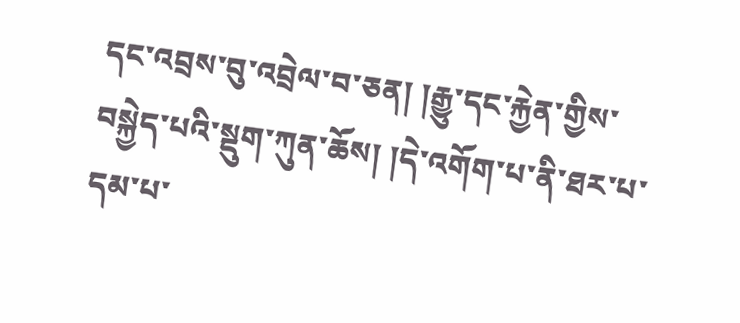དང་འབྲས་བུ་འབྲེལ་བ་ཅན། །རྒྱུ་དང་རྐྱེན་གྱིས་བསྐྱེད་པའི་སྡུག་ཀུན་ཆོས། །དེ་འགོག་པ་ནི་ཐར་པ་དམ་པ་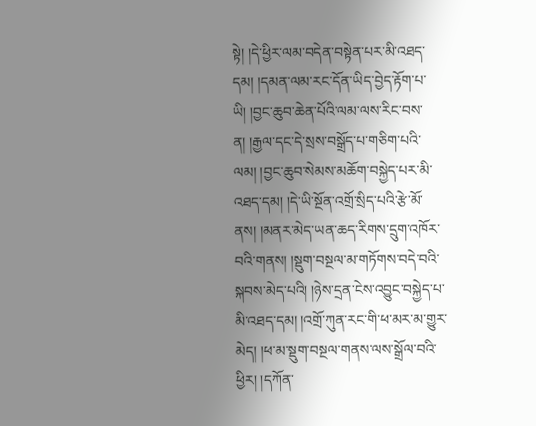སྟེ། །དེ་ཕྱིར་ལམ་བདེན་བསྟེན་པར་མི་འཐད་དམ། །དམན་ལམ་རང་དོན་ཡིད་བྱེད་རྟོག་པ་ཡི། །བྱང་ཆུབ་ཆེན་པོའི་ལམ་ལས་རིང་བས་ན། །རྒྱལ་དང་དེ་སྲས་བསྒྲོད་པ་གཅིག་པའི་ལམ། །བྱང་ཆུབ་སེམས་མཆོག་བསྐྱེད་པར་མི་འཐད་དམ། །དེ་ཡི་སྔོན་འགྲོ་སྲིད་པའི་རྩེ་མོ་ནས། །མནར་མེད་ཡན་ཆད་རིགས་དྲུག་འཁོར་བའི་གནས། །སྡུག་བསྔལ་མ་གཏོགས་བདེ་བའི་སྐབས་མེད་པའི། །ཉེས་དྲན་ངེས་འབྱུང་བསྐྱེད་པ་མི་འཐད་དམ། །འགྲོ་ཀུན་རང་གི་ཕ་མར་མ་གྱུར་མེད། །ཕ་མ་སྡུག་བསྔལ་གནས་ལས་སྒྲོལ་བའི་ཕྱིར། །དཀོན་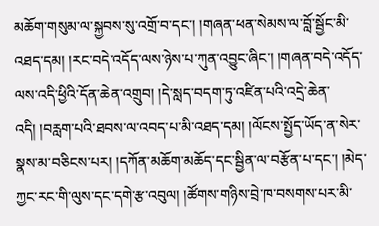མཆོག་གསུམ་ལ་སྐྱབས་སུ་འགྲོ་བ་དང་། །གཞན་ཕན་སེམས་ལ་བློ་སྦྱོང་མི་འཐད་དམ། །རང་བདེ་འདོད་ལས་ཉེས་པ་ཀུན་འབྱུང་ཞིང་། །གཞན་བདེ་འདོད་ལས་འདི་ཕྱིའི་དོན་ཆེན་འགྲུབ། །དེ་སླད་བདག་ཏུ་འཛིན་པའི་འདྲེ་ཆེན་འདི། །བརླག་པའི་ཐབས་ལ་འབད་པ་མི་འཐད་དམ། །ལོངས་སྤྱོད་ཡོད་ན་སེར་སྣས་མ་བཅིངས་པར། །དཀོན་མཆོག་མཆོད་དང་སྦྱིན་ལ་བརྩོན་པ་དང་། །མེད་ཀྱང་རང་གི་ལུས་དང་དགེ་རྩ་འབུལ། །ཚོགས་གཉིས་བྲེ་ཁ་བསགས་པར་མི་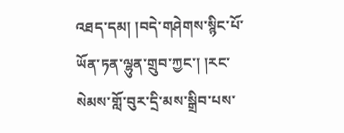འཐད་དམ། །བདེ་གཤེགས་སྙིང་པོ་ཡོན་ཏན་ལྷུན་གྲུབ་ཀྱང་། །རང་སེམས་གློ་བུར་དྲི་མས་སྒྲིབ་པས་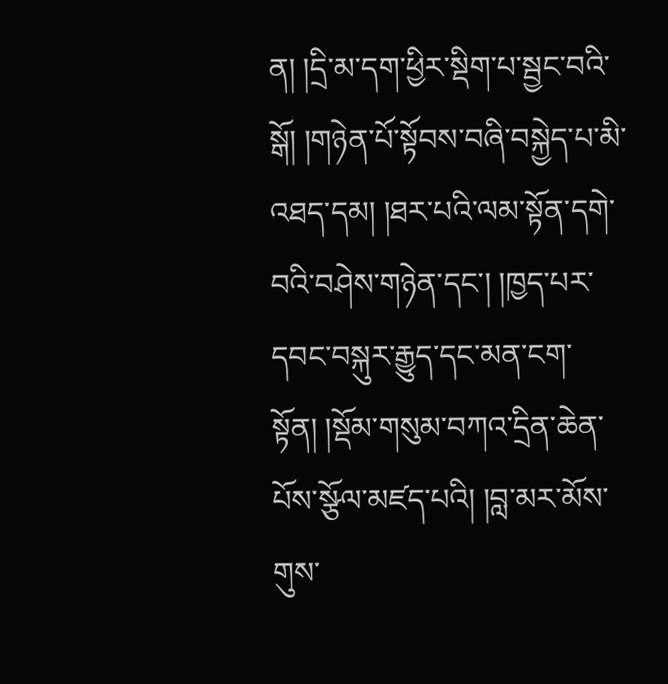ན། །དྲི་མ་དག་ཕྱིར་སྡིག་པ་སྦྱང་བའི་སྒོ། །གཉེན་པོ་སྟོབས་བཞི་བསྐྱེད་པ་མི་འཐད་དམ། །ཐར་པའི་ལམ་སྟོན་དགེ་བའི་བཤེས་གཉེན་དང་། །ཁྱད་པར་དབང་བསྐུར་རྒྱུད་དང་མན་ངག་སྟོན། །སྡོམ་གསུམ་བཀའ་དྲིན་ཆེན་པོས་སྩོལ་མཛད་པའི། །བླ་མར་མོས་གུས་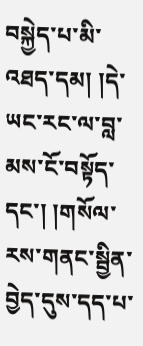བསྐྱེད་པ་མི་འཐད་དམ། །དེ་ཡང་རང་ལ་བླ་མས་ངོ་བསྟོད་དང་། །གསོལ་རས་གནང་སྦྱིན་བྱེད་དུས་དད་པ་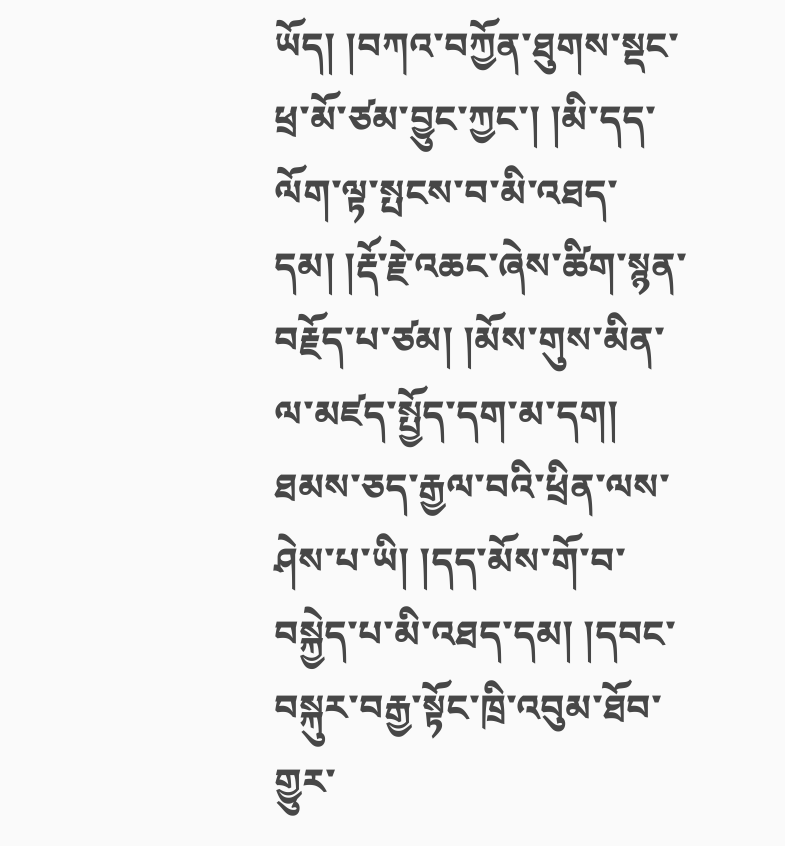ཡོད། །བཀའ་བཀྱོན་ཐུགས་སྡང་ཕྲ་མོ་ཙམ་བྱུང་ཀྱང་། །མི་དད་ལོག་ལྟ་སྤངས་བ་མི་འཐད་དམ། །རྡོ་རྗེ་འཆང་ཞེས་ཚིག་སྙན་བརྗོད་པ་ཙམ། །མོས་གུས་མིན་ལ་མཛད་སྤྱོད་དག་མ་དག། ཐམས་ཅད་རྒྱལ་བའི་ཕྲིན་ལས་ཤེས་པ་ཡི། །དད་མོས་གོ་བ་བསྐྱེད་པ་མི་འཐད་དམ། །དབང་བསྐུར་བརྒྱ་སྟོང་ཁྲི་འབུམ་ཐོབ་གྱུར་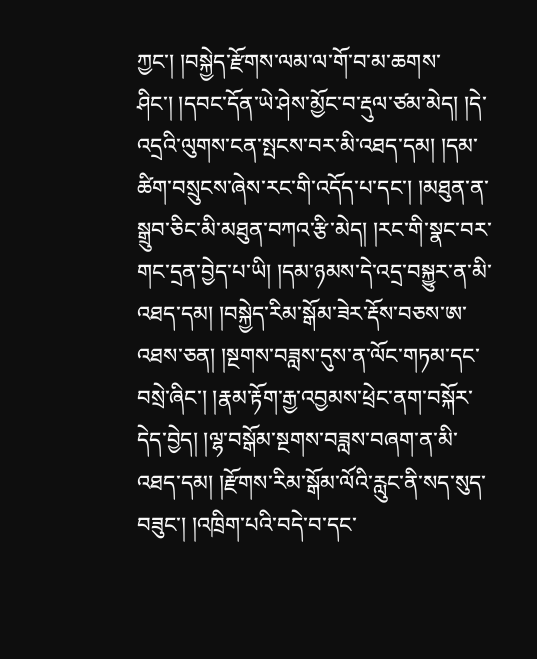ཀྱང་། །བསྐྱེད་རྫོགས་ལམ་ལ་གོ་བ་མ་ཆགས་ཤིང་། །དབང་དོན་ཡེ་ཤེས་མྱོང་བ་རྡུལ་ཙམ་མེད། །དེ་འདྲའི་ལུགས་ངན་སྤངས་བར་མི་འཐད་དམ། །དམ་ཚིག་བསྲུངས་ཞེས་རང་གི་འདོད་པ་དང་། །མཐུན་ན་སྒྲུབ་ཅིང་མི་མཐུན་བཀའ་རྩི་མེད། །རང་གི་སྣང་བར་གང་དྲན་བྱེད་པ་ཡི། །དམ་ཉམས་དེ་འདྲ་བསྐྱུར་ན་མི་འཐད་དམ། །བསྐྱེད་རིམ་སྒོམ་ཟེར་རྡོས་བཅས་ཨ་འཐས་ཅན། །སྔགས་བཟླས་དུས་ན་ལོང་གཏམ་དང་བསྲེ་ཞིང་། །རྣམ་རྟོག་རྒྱ་འབྱམས་ཕྲེང་ནག་བསྐོར་དེད་བྱེད། །ལྷ་བསྒོམ་སྔགས་བཟླས་བཞག་ན་མི་འཐད་དམ། །རྫོགས་རིམ་སྒོམ་ལོའི་རླུང་ནི་སད་སུད་བཟུང་། །འཁྲིག་པའི་བདེ་བ་དང་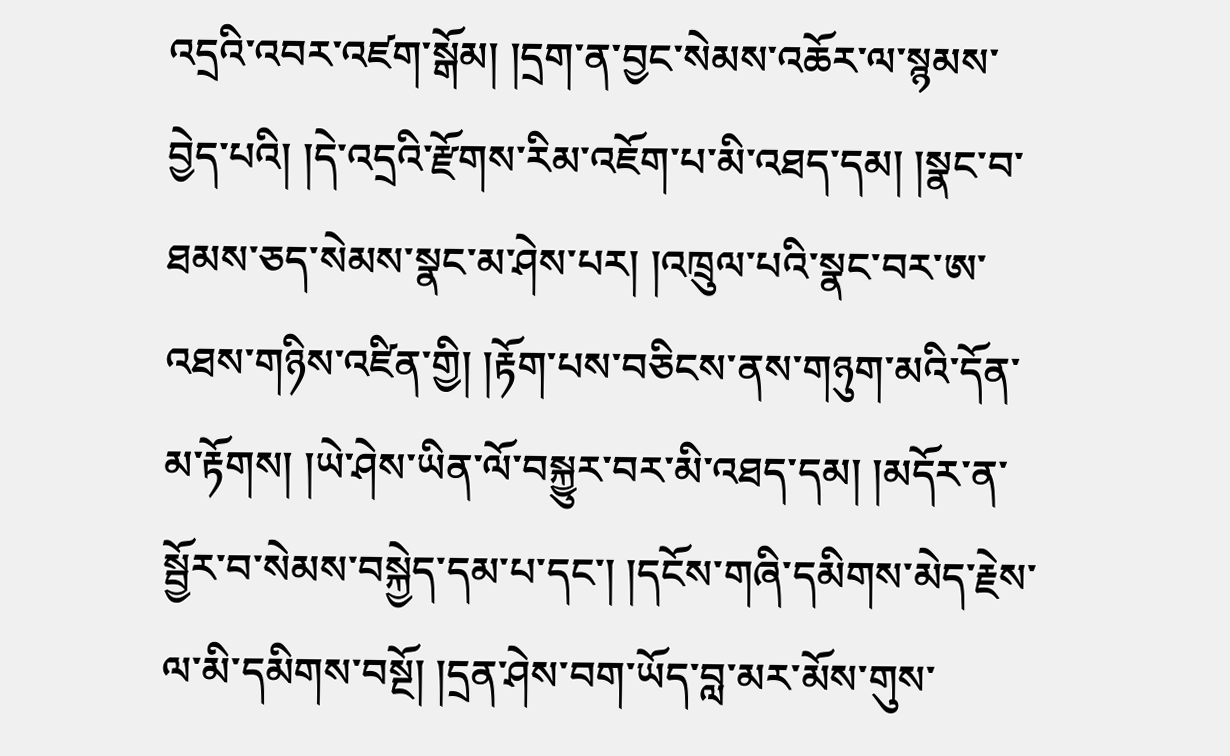འདྲའི་འབར་འཛག་སྒོམ། །དྲག་ན་བྱང་སེམས་འཆོར་ལ་སྙམས་བྱེད་པའི། །དེ་འདྲའི་རྫོགས་རིམ་འཇོག་པ་མི་འཐད་དམ། །སྣང་བ་ཐམས་ཅད་སེམས་སྣང་མ་ཤེས་པར། །འཁྲུལ་པའི་སྣང་བར་ཨ་འཐས་གཉིས་འཛིན་གྱི། །རྟོག་པས་བཅིངས་ནས་གཉུག་མའི་དོན་མ་རྟོགས། །ཡེ་ཤེས་ཡིན་ལོ་བསྐྱུར་བར་མི་འཐད་དམ། །མདོར་ན་སྦྱོར་བ་སེམས་བསྐྱེད་དམ་པ་དང་། །དངོས་གཞི་དམིགས་མེད་རྗེས་ལ་མི་དམིགས་བསྔོ། །དྲན་ཤེས་བག་ཡོད་བླ་མར་མོས་གུས་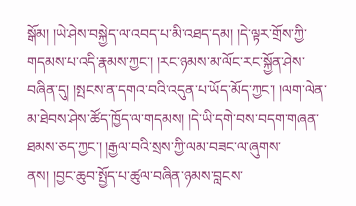སྒོམ། །ཡེ་ཤེས་བསྐྱེད་ལ་འབད་པ་མི་འཐད་དམ། །དེ་ལྟར་གྲོས་ཀྱི་གདམས་པ་འདི་རྣམས་ཀྱང་། །རང་ཉམས་མ་ལོང་རང་སྐྱོན་ཤེས་བཞིན་དུ། །སྤངས་ན་དགའ་བའི་འདུན་པ་ཡོད་མོད་ཀྱང་། །ལག་ལེན་མ་ཐེབས་ཤེས་ཚོད་ཁྱོད་ལ་གདམས། །དེ་ཡི་དགེ་བས་བདག་གཞན་ཐམས་ཅད་ཀྱང་། །རྒྱལ་བའི་སྲས་ཀྱི་ལམ་བཟང་ལ་ཞུགས་ནས། །བྱང་ཆུབ་སྤྱོད་པ་ཚུལ་བཞིན་ཉམས་བླངས་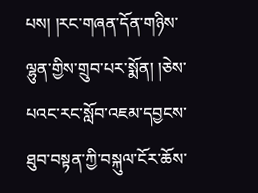པས། །རང་གཞན་དོན་གཉིས་ལྷུན་གྱིས་གྲུབ་པར་སྨོན། །ཅེས་པའང་རང་སློབ་འཇམ་དབྱངས་ཐུབ་བསྟན་ཀྱི་བསྐུལ་ངོར་ཆོས་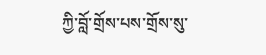ཀྱི་བློ་གྲོས་པས་གྲོས་སུ་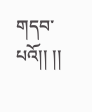གདབ་པའོ།། །།